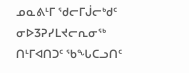ᓄᓇᕕᒻᒥ ᖁᓕᒥᒎᓕᒃᑯᑦ ᓂᐅ3ᕈᓯᒪᔪᓕᕆᓂᖅ
ᑎᒻᒥᐊᑎᑐᑦ ᖃᖓᑕᓗᑎᑦ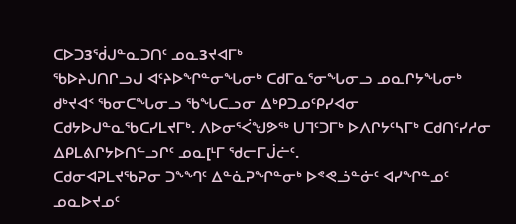ᑕᐅᑐ3ᖂᒍᓐᓇᑐᑎᑦ ᓄᓇ3ᔪᐊᒥᒃ
ᖃᐅᔨᒍᑎᒋᓗᒍ ᐊᑦᔨᐅᖏᓐᓂᖓᓂᒃ ᑕᑯᒥᓇᕐᓂᖓᓂᓗ ᓄᓇᒋᔭᖓᓂᒃ ᑯᒃᔪᐊᑉ ᖃᓂᑕᖓᓂᓗ ᖃᖓᑕᓗᓂ ᐃᒃᑭᑐᓄᑦᑭᓯᐊᓂ ᑕᑯᔭᐅᒍᓐᓇᖃᑕᓯᒪᔪᒥᒃ. ᐱᐅᓂᕐᐹᖑᕗᖅ ᑌᒣᑦᑐᒥᒃ ᐅᐱᒋᔭᑦᓴᒥᒃ ᑕᑯᑎᑦᓯᓱᓂ ᐃᑭᒪᕕᒋᔭᐅᑎᓪᓗᒋᑦ ᓄᓇ[ᒻᒥ ᖁᓕᒥᒎᓖᑦ.
ᑕᑯᓂᐊᕈᒪᔪᖃᕈᓂ ᑐᖕᙰᑦ ᐃᓐᓈᕈᖏᓐᓂᒃ ᐅᕝᕙᓘᓐᓃᑦ ᐊᓯᖏᓐᓄᑦ ᓄᓇᐅᔪᓄᑦ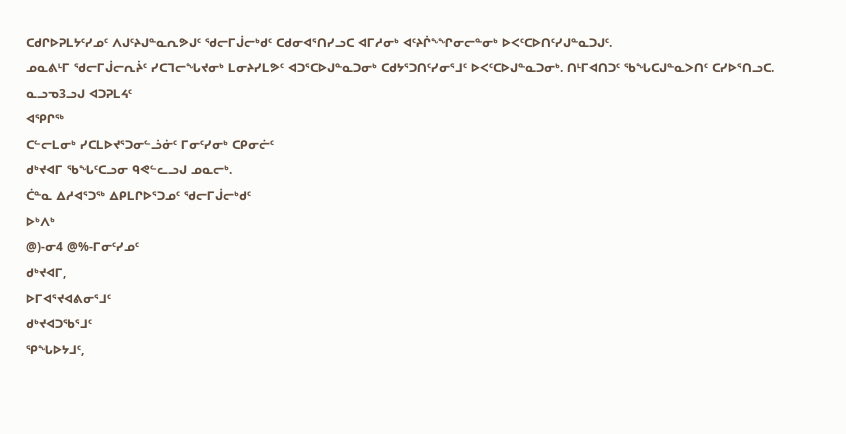ᑕᑯᒋᐅᕈᒪᔭᑦᓯᓄᑦ ᐱᒍᑦᔨᒍᓐᓇᕆᕗᒍᑦ ᖁᓕᒥᒎᓕᒃᑯᑦ ᑕᑯᓂᐊᕐᑎᓯᓗᑕ ᐊᒥᓱᓂᒃ ᐊᑦᔨᒌᖕᖏᓂᓕᓐᓂᒃ ᐅᐸᑦᑕᐅᑎᑦᓯᒍᓐᓇᑐᒍᑦ.
ᓄᓇᕕᒻᒥ ᖁᓕᒥᒎᓕᕆᔩᑦ ᓯᑕᒣᓕᖓᔪᓂᒃ ᒪᓂᔨᓯᒪᕗᑦ ᐊᑐᕐᑕᐅᒍᓐᓇᑐᓂᒃ ᑕᑯᔭᕐᑐᑎᑦᓯᓂᕐᒧᑦ ᐅᐸᑦᑕᐅᒍᓐᓇᑐᓂᒃ. ᑎᒻᒥᐊᑎᑐᑦ ᖃᖓᑕᒍᓐᓇᐳᑎᑦ ᑕᓯᐅᕐᑎᓗᑕ.
ᓇᓗᓀ3ᓗᒍ ᐊᑐᕈᒪᔦᑦ
ᐊᕿᒋᖅ
ᑕᓪᓕᒪᓂᒃ ᓯᑕᒪᐅᔪᕐᑐᓂᓪᓘᓃᑦ ᒥᓂᑦᓯᓂᒃ ᑕᑭᓂᓖᑦ
ᑯᒃᔪᐊᒥ ᖃᖓᑦᑕᓗᓂ ᑫᕙᓪᓚᓗᒍ ᓄᓇᓕᒃ.
ᑖᓐᓇ ᐃᓱᐊᕐᑐᖅ ᐃᑭᒪᒋᐅᕐᑐᓄᑦ ᖁᓕᒥᒎᓕᒃᑯᑦ
ᐅᒃᐱᒃ
@)-ᓂ4 @%-ᒥᓂᑦᓯᓄᑦ
ᑯᒃᔪᐊᒥ,
ᐅᒥᐊᕐᔪᐊᕕᓂᕐᒧᑦ
ᑯᒃᔪᐊᑐᖃᕐᒧᑦ
ᕿᖓᐅᔭᒧᑦ,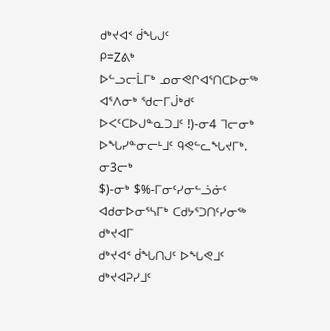ᑯᒃᔪᐊᑉ ᑰᖓᒍᑦ
ᑭ=Zᕕᒃ
ᐅᓪᓗᓕᒫᒥᒃ ᓄᓂᕙᒋᐊᕐᑎᑕᐅᓂᖅ ᐊᕐᐱᓂᒃ ᖁᓕᒥᒎᒃᑯᑦ ᐅᐸᑦᑕᐅᒍᓐᓇᑐᒧᑦ !)-ᓂ4 ᒣᓕᓂᒃ ᐅᖓᓯᓐᓂᓕᒻᒧᑦ ᑫᕙᓪᓚᖓᔪᒥᒃ.
ᓂ3ᓕᒃ
$)-ᓂᒃ $%-ᒥᓂᑦᓯᓂᓪᓘᓃᑦ
ᐊᑯᓂᐅᓂᕐᓴᒥᒃ ᑕᑯᔭᕐᑐᑎᑦᓯᓂᖅ
ᑯᒃᔪᐊᒥ
ᑯᒃᔪᐊᑉ ᑰᖓᑎᒍᑦ ᐅᖓᕙᒧᑦ
ᑯᒃᔪᐊᕈᓯᒧᑦ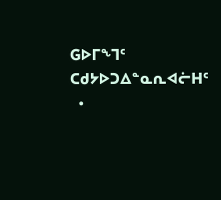Gᐅᒥᖕᒣᑦ ᑕᑯᔭᐅᑐᐃᓐᓇᕆᐊᓖHᑦ
  •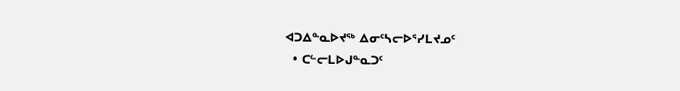ᐊᑐᐃᓐᓇᐅᔪᖅ ᐃᓂᑦᓴᓕᐅᕐᓯᒪᔪᓄᑦ
  • ᑕᓪᓕᒪᐅᒍᓐᓇᑐᑦ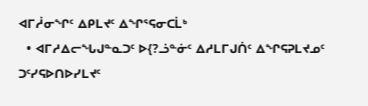ᐊᒥᓲᓂᖏᑦ ᐃᑭᒪᔪᑦ ᐃᖏᕐᕋᓂᑕᒫᒃ
  • ᐊᒥᓱᐃᓕᖓᒍᓐᓇᑐᑦ ᐅ{?ᓘᓐᓃᑦ ᐃᓱᒪᒥᒍᑏᑦ ᐃᖏᕋᕈᒪᔪᓄᑦ ᑐᑦᓯᕋᐅᑎᐅᓯᒪᔪᑦ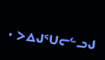• ᐳᐃᒍᕐᑌᓕᓪᓗᒍ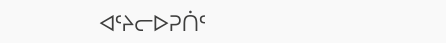ᐊᑦᔨᓕᐅᕈᑏᑦ